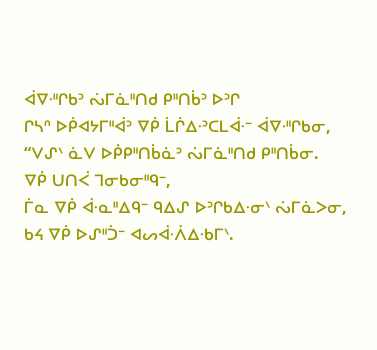ᐋᐁᐧᐦᒋᑲᐣ ᔔᒥᓈᐦᑎᑯ ᑭᐦᑎᑳᐣ ᐅᐣᒋ
ᒋᓴᐢ ᐅᑮᐊᔭᒥᐦᐋᐣ ᐁᑮ ᒫᒌᐃᐧᐣᑕᒪᐋᐧᐨ ᐋᐁᐧᐦᒋᑲᓂ,
“ᐯᔑᐠ ᓈᐯ ᐅᑮᑭᐦᑎᑳᓈᐣ ᔔᒥᓈᐦᑎᑯ ᑭᐦᑎᑳᓂ.
ᐁᑮ ᑌᑎᐹ ᒣᓂᑲᓂᐦᑫᐨ,
ᒦᓇ ᐁᑮ ᐋᐧᓇᐦᐃᑫᐨ ᑫᐃᔑ ᐅᐣᒋᑲᐃᐧᓂᐠ ᔔᒥᓈᐳᓂ,
ᑲᔦ ᐁᑮ ᐅᔑᐦᑑᐨ ᐊᔕᐋᐧᐲᐃᐧᑲᒥᐠ.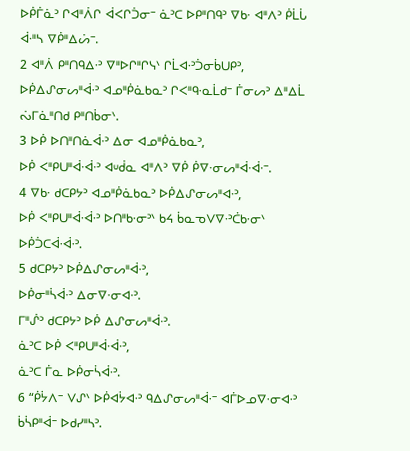ᐅᑮᒦᓈᐣ ᒋᐊᐦᐲᒋ ᐋᐸᒋᑑᓂᐨ ᓈᐣᑕ ᐅᑭᐦᑎᑫᐣ ᐁᑲᐧ ᐊᐦᐱᐣ ᑮᒫᒑ ᐋᐧᐦᓴ ᐁᑮᐦᐃᔖᐨ.
2 ᐊᐦᐲ ᑭᐦᑎᑫᐃᐧᐣ ᐁᐦᐅᒋᐦᒋᓭᐠ ᒋᒫᐊᐧᐣᑑᓂᑳᑌᑭᐣ,
ᐅᑮᐃᔑᓂᔕᐦᐋᐧᐣ ᐊᓄᐦᑮᓈᑲᓇᐣ ᒋᐸᐦᑫᐧᓇᒫᑯᐨ ᒦᓂᔕᐣ ᐃᐦᐃᒫ ᔔᒥᓈᐦᑎᑯ ᑭᐦᑎᑳᓂᐠ.
3 ᐅᑮ ᐅᑎᐦᑎᓈᐋᐧᐣ ᐃᓂ ᐊᓄᐦᑮᓈᑲᓇᐣ,
ᐅᑮ ᐸᐦᑭᑌᐦᐋᐧᐋᐧᐣ ᐊᓑᑰᓇ ᐊᐦᐱᐣ ᐁᑮ ᑮᐁᐧᓂᔕᐦᐋᐧᐋᐧᐨ.
4 ᐁᑲᐧ ᑯᑕᑭᔭᐣ ᐊᓄᐦᑮᓈᑲᓇᐣ ᐅᑮᐃᔑᓂᔕᐦᐊᐧᐣ,
ᐅᑮ ᐸᐦᑭᑌᐦᐋᐧᐋᐧᐣ ᐅᑎᐦᑲᐧᓂᐣᐠ ᑲᔦ ᑳᓇᓀᐯᐁᐧᐣᑖᑲᐧᓂᐠ ᐅᑮᑑᑕᐋᐧᐋᐧᐣ.
5 ᑯᑕᑭᔭᐣ ᐅᑮᐃᔑᓂᔕᐦᐋᐧᐣ,
ᐅᑮᓂᐦᓵᐋᐧᐣ ᐃᓂᐁᐧᓂᐊᐧᐣ.
ᒥᐦᔒᐣ ᑯᑕᑭᔭᐣ ᐅᑮ ᐃᔑᓂᔕᐦᐋᐧᐣ.
ᓈᐣᑕ ᐅᑮ ᐸᐦᑭᑌᐦᐋᐧᐋᐧᐣ,
ᓈᐣᑕ ᒦᓇ ᐅᑮᓂᓵᐋᐧᐣ.
6 “ᑮᔮᐱᐨ ᐯᔑᐠ ᐅᑮᐊᔮᐊᐧᐣ ᑫᐃᔑᓂᔕᐦᐋᐧᐨ ᐊᒦᐅᓄᐁᐧᓂᐊᐧᐣ ᑳᓵᑭᐦᐋᐨ ᐅᑯᓯᐦᓴᐣ.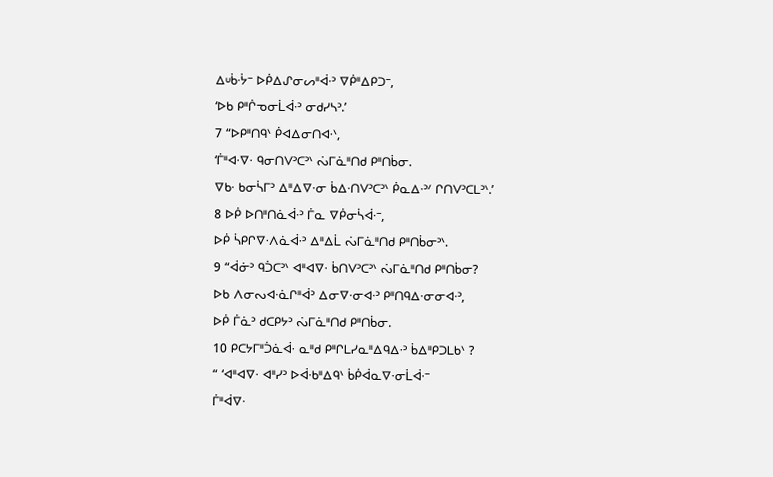ᐃᓑᑳᐧᔮᐨ ᐅᑮᐃᔑᓂᔕᐦᐋᐧᐣ ᐁᑮᐦᐃᑭᑐᐨ,
‘ᐅᑲ ᑭᐦᒌᓀᓂᒫᐋᐧᐣ ᓂᑯᓯᓴᐣ.’
7 “ᐅᑭᐦᑎᑫᐠ ᑮᐊᐃᓂᑎᐊᐧᐠ,
‘ᒦᐦᐊᐧᐁᐧ ᑫᓂᑎᐯᐣᑕᐣᐠ ᔔᒥᓈᐦᑎᑯ ᑭᐦᑎᑳᓂ.
ᐁᑲᐧ ᑲᓂᓵᒥᐣ ᐃᐦᐃᐁᐧᓂ ᑳᐃᐧᑎᐯᐣᑕᐣᐠ ᑮᓇᐃᐧᐣᐟ ᒋᑎᐯᐣᑕᒪᐣᐠ.’
8 ᐅᑮ ᐅᑎᐦᑎᓈᐋᐧᐣ ᒦᓇ ᐁᑮᓂᓵᐋᐧᐨ,
ᐅᑮ ᓵᑭᒋᐁᐧᐱᓈᐋᐧᐣ ᐃᐦᐃᒫ ᔔᒥᓈᐦᑎᑯ ᑭᐦᑎᑳᓂᐣᐠ.
9 “ᐋᓃᐣ ᑫᑑᑕᐣᐠ ᐊᐦᐊᐁᐧ ᑳᑎᐯᐣᑕᐣᐠ ᔔᒥᓈᐦᑎᑯ ᑭᐦᑎᑳᓂ?
ᐅᑲ ᐱᓂᔓᐊᐧᓈᒋᐦᐋᐣ ᐃᓂᐁᐧᓂᐊᐧᐣ ᑭᐦᑎᑫᐃᐧᓂᓂᐊᐧᐣ,
ᐅᑮ ᒦᓈᐣ ᑯᑕᑭᔭᐣ ᔔᒥᓈᐦᑎᑯ ᑭᐦᑎᑳᓂ.
10 ᑭᑕᔭᒥᐦᑑᓈᐋᐧ ᓇᐦᑯ ᑭᐦᒋᒪᓯᓇᐦᐃᑫᐃᐧᐣ ᑳᐃᐦᑭᑐᒪᑲᐠ ?
“ ‘ᐊᐦᐊᐁᐧ ᐊᐦᓯᐣ ᐅᐋᐧᑲᐦᐃᑫᐠ ᑳᑮᐋᓇᐁᐧᓂᒫᐋᐧᐨ
ᒦᐦᐋᐁᐧ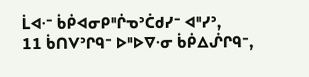ᒫᐊᐧᐨ ᑳᑮᐊᓂᑭᐦᒌᓀᐣᑖᑯᓯᐨ ᐊᐦᓯᐣ,
11 ᑳᑎᐯᐣᒋᑫᐨ ᐅᐦᐅᐁᐧᓂ ᑳᑮᐃᔒᒋᑫᐨ,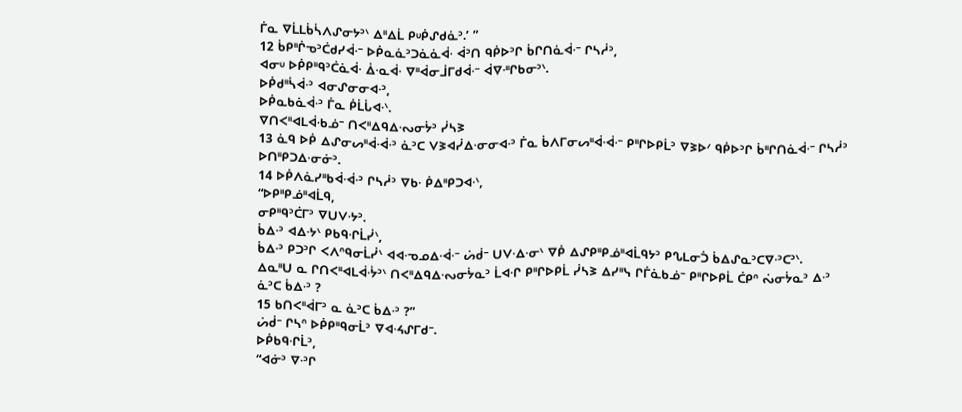ᒦᓇ ᐁᒫᒪᑳᓵᐱᔑᓂᔭᐣᐠ ᐃᐦᐃᒫ ᑭᓑᑮᔑᑯᓈᐣ.’ ”
12 ᑳᑭᐦᒌᓀᐣᑖᑯᓯᐋᐧᐨ ᐅᑮᓇᓈᐣᑐᓈᓈᐋᐧ ᐋᐣᑎ ᑫᑮᐅᐣᒋ ᑳᒋᑎᓈᐋᐧᐨ ᒋᓴᓲᐣ,
ᐊᓂᓑ ᐅᑮᑭᐦᑫᐣᑖᓈᐋᐧ ᐄᐧᓇᐋᐧ ᐁᐦᐋᓂᒨᒥᑯᐋᐧᐨ ᐋᐁᐧᐦᒋᑲᓂᐣᐠ.
ᐅᑮᑯᐦᓵᐋᐧᐣ ᐊᓂᔑᓂᓂᐊᐧᐣ,
ᐅᑮᓇᑲᓈᐋᐧᐣ ᒦᓇ ᑮᒫᒑᐊᐧᐠ.
ᐁᑎᐸᐦᐊᒪᐋᐧᑲᓅᐨ ᑎᐸᐦᐃᑫᐃᐧᔓᓂᔮᐣ ᓰᓴᕒ
13 ᓈᑫ ᐅᑮ ᐃᔑᓂᔕᐦᐋᐧᐋᐧᐣ ᓈᐣᑕ ᐯᕒᐊᓰᐃᐧᓂᓂᐊᐧᐣ ᒦᓇ ᑳᐱᒥᓂᔕᐦᐋᐧᐋᐧᐨ ᑭᐦᒋᐅᑭᒫᐣ ᐁᕒᐅᐟ ᑫᑮᐅᐣᒋ ᑳᐦᒋᑎᓈᐋᐧᐨ ᒋᓴᓲᐣ ᐅᑎᐦᑭᑐᐃᐧᓂᓃᐣ.
14 ᐅᑮᐱᓈᓯᐦᑲᐋᐧᐋᐧᐣ ᒋᓴᓲᐣ ᐁᑲᐧ ᑮᐃᐦᑭᑐᐊᐧᐠ,
“ᐅᑭᐦᑭᓅᐦᐊᒫᑫ,
ᓂᑭᐦᑫᐣᑖᒥᐣ ᐁᑌᐯᐧᔭᐣ.
ᑳᐃᐧᐣ ᐊᐃᐧᔭᐠ ᑭᑲᑫᐧᒋᒫᓰᐠ,
ᑳᐃᐧᐣ ᑭᑐᐣᒋ ᐸᐱᐢᑫᓂᒫᓰᐠ ᐊᐊᐧᓀᓄᐃᐧᐋᐧᐨ ᔖᑰᐨ ᑌᐯᐧᐃᐧᓂᐠ ᐁᑮ ᐃᔑᑭᐦᑭᓅᐦᐊᒫᑫᔭᐣ ᑭᔐᒪᓂᑑ ᑳᐃᔑᓇᐣᑕᐁᐧᐣᑕᐣᐠ.
ᐃᓇᐦᑌ ᓇ ᒋᑎᐸᐦᐊᒪᐋᐧᔮᐣᐠ ᑎᐸᐦᐃᑫᐃᐧᔓᓂᔮᓇᐣ ᒫᐊᐧᒋ ᑭᐦᒋᐅᑭᒫ ᓰᓴᕒ ᐃᓯᐦᓭ ᒋᒦᓈᑲᓅᐨ ᑭᐦᒋᐅᑭᒫ ᑖᑭᐢ ᔔᓂᔮᓇᐣ ᐃᐧᐣ ᓈᐣᑕ ᑳᐃᐧᐣ ?
15 ᑲᑎᐸᐦᐋᒥᐣ ᓇ ᓈᐣᑕ ᑳᐃᐧᐣ ?”
ᔖᑰᐨ ᒋᓴᐢ ᐅᑮᑭᐦᑫᓂᒫᐣ ᐁᐊᐧᔦᔑᒥᑯᐨ.
ᐅᑮᑲᑫᐧᒋᒫᐣ,
“ᐊᓃᐣ ᐁᐧᐣᒋ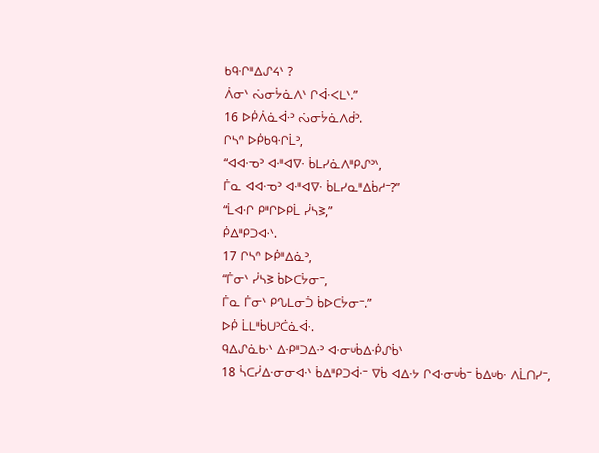ᑲᑫᐧᒋᐦᐃᔑᔦᐠ ?
ᐲᓂᐠ ᔔᓂᔮᓈᐱᐠ ᒋᐋᐧᐸᒪᐠ.”
16 ᐅᑮᐲᓈᐋᐧᐣ ᔔᓂᔮᓈᐱᑰᐣ.
ᒋᓴᐢ ᐅᑮᑲᑫᐧᒋᒫᐣ,
“ᐊᐊᐧᓀᐣ ᐊᐧᐦᐊᐁᐧ ᑳᒪᓯᓈᐱᐦᑭᔑᐣᐠ,
ᒦᓇ ᐊᐊᐧᓀᐣ ᐊᐧᐦᐊᐁᐧ ᑳᒪᓯᓇᐦᐃᑳᓱᐨ?”
“ᒫᐊᐧᒋ ᑭᐦᒋᐅᑭᒫ ᓰᓴᕒ,”
ᑮᐃᐦᑭᑐᐊᐧᐠ.
17 ᒋᓴᐢ ᐅᑮᐦᐃᓈᐣ,
“ᒦᓂᐠ ᓰᓴᕒ ᑳᐅᑕᔮᓂᐨ,
ᒦᓇ ᒦᓂᐠ ᑭᔐᒪᓂᑑ ᑳᐅᑕᔮᓂᐨ.”
ᐅᑮ ᒫᒪᐦᑳᑌᐣᑖᓈᐋᐧ.
ᑫᐃᔑᓈᑲᐧᐠ ᐃᐧᑭᐦᑐᐃᐧᐣ ᐊᐧᓂᓑᑳᐃᐧᑮᔑᑳᐠ
18 ᓵᑕᓰᐃᐧᓂᓂᐊᐧᐠ ᑳᐃᐦᑭᑐᐋᐧᐨ ᐁᑳ ᐊᐃᐧᔭ ᒋᐊᐧᓂᓑᑳᐨ ᑳᐃᓑᑲᐧ ᐱᒫᑎᓯᐨ,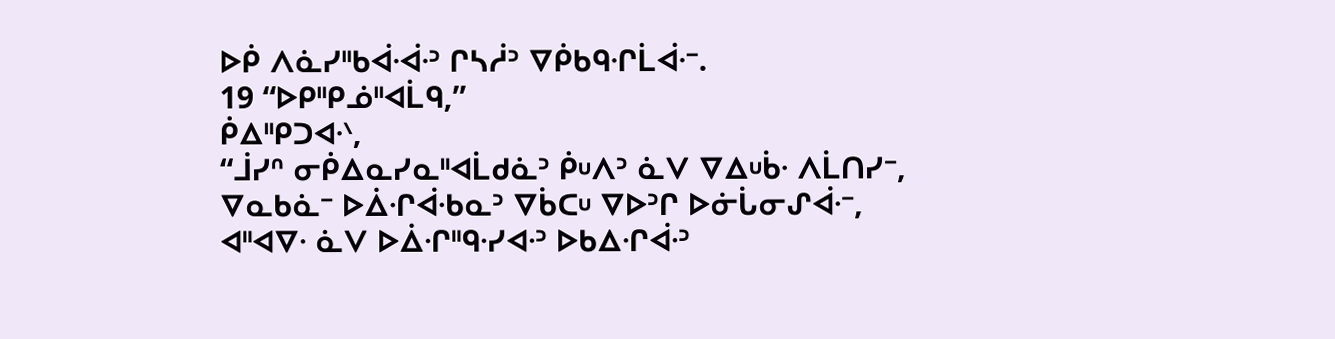ᐅᑮ ᐱᓈᓯᐦᑲᐋᐧᐋᐧᐣ ᒋᓴᓲᐣ ᐁᑮᑲᑫᐧᒋᒫᐋᐧᐨ.
19 “ᐅᑭᐦᑭᓅᐦᐊᒫᑫ,”
ᑮᐃᐦᑭᑐᐊᐧᐠ,
“ᒨᓯᐢ ᓂᑮᐃᓇᓯᓇᐦᐊᒫᑯᓈᐣ ᑮᓑᐱᐣ ᓈᐯ ᐁᐃᓑᑳᐧ ᐱᒫᑎᓯᐨ,
ᐁᓇᑲᓈᐨ ᐅᐄᐧᒋᐋᐧᑲᓇᐣ ᐁᑳᑕᓑ ᐁᐅᐣᒋ ᐅᓃᒑᓂᔑᐋᐧᐨ,
ᐊᐦᐊᐁᐧ ᓈᐯ ᐅᐄᐧᒋᐦᑫᐧᓯᐊᐧᐣ ᐅᑲᐃᐧᒋᐋᐧᐣ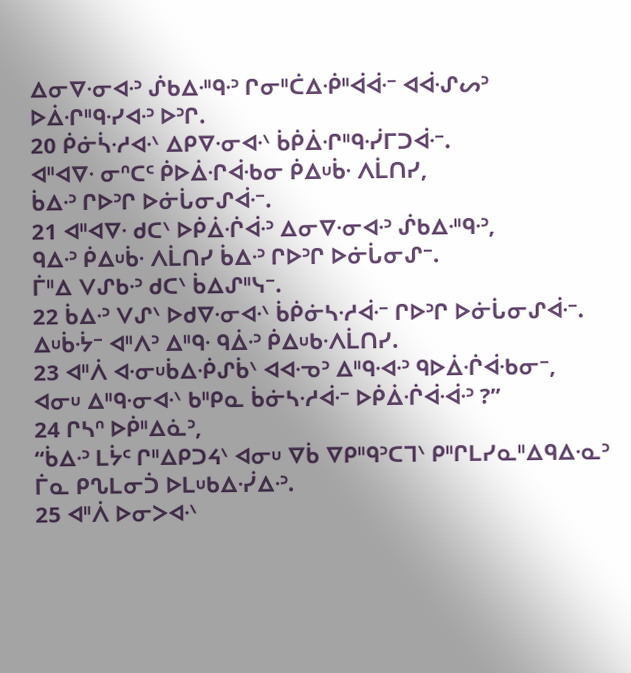ᐃᓂᐁᐧᓂᐊᐧᐣ ᔒᑲᐃᐧᐦᑫᐧᐣ ᒋᓂᐦᑖᐃᐧᑮᐦᐋᐋᐧᐨ ᐊᐋᐧᔑᔕᐣ ᐅᐄᐧᒋᐦᑫᐧᓯᐊᐧᐣ ᐅᐣᒋ.
20 ᑮᓃᓵᐧᓱᐊᐧᐠ ᐃᑭᐁᐧᓂᐊᐧᐠ ᑳᑮᐄᐧᒋᐦᑫᐧᓰᒥᑐᐋᐧᐨ.
ᐊᐦᐊᐁᐧ ᓂᐢᑕᒼ ᑮᐅᐄᐧᒋᐋᐧᑲᓂ ᑮᐃᓑᑳᐧ ᐱᒫᑎᓯ,
ᑳᐃᐧᐣ ᒋᐅᐣᒋ ᐅᓃᒑᓂᔑᐋᐧᐨ.
21 ᐊᐦᐊᐁᐧ ᑯᑕᐠ ᐅᑮᐄᐧᒌᐋᐧᐣ ᐃᓂᐁᐧᓂᐊᐧᐣ ᔒᑲᐃᐧᐦᑫᐧᐣ,
ᑫᐃᐧᐣ ᑮᐃᓑᑳᐧ ᐱᒫᑎᓯ ᑳᐃᐧᐣ ᒋᐅᐣᒋ ᐅᓃᒑᓂᔑᐨ.
ᒦᐦᐃ ᐯᔑᑲᐧᐣ ᑯᑕᐠ ᑳᐃᔑᐦᓭᐨ.
22 ᑳᐃᐧᐣ ᐯᔑᐠ ᐅᑯᐁᐧᓂᐊᐧᐠ ᑳᑮᓃᓴᐧᓱᐋᐧᐨ ᒋᐅᐣᒋ ᐅᓃᒑᓂᔑᐋᐧᐨ.
ᐃᓑᑳᐧᔮᐨ ᐊᐦᐱᐣ ᐃᐦᑫᐧ ᑫᐄᐧᐣ ᑮᐃᓑᑲᐧᐱᒫᑎᓯ.
23 ᐊᐦᐲ ᐊᐧᓂᓑᑳᐃᐧᑮᔑᑳᐠ ᐊᐊᐧᓀᐣ ᐃᐦᑫᐧᐊᐧᐣ ᑫᐅᐄᐧᒌᐋᐧᑲᓂᐨ,
ᐊᓂᓑ ᐃᐦᑫᐧᓂᐊᐧᐠ ᑲᐦᑭᓇ ᑳᓃᓴᐧᓱᐋᐧᐨ ᐅᑮᐄᐧᒌᐋᐧᐋᐧᐣ ?”
24 ᒋᓴᐢ ᐅᑮᐦᐃᓈᐣ,
“ᑳᐃᐧᐣ ᒪᔮᒼ ᒋᐦᐃᑭᑐᔦᐠ ᐊᓂᓑ ᐁᑳ ᐁᑭᐦᑫᐣᑕᒣᐠ ᑭᐦᒋᒪᓯᓇᐦᐃᑫᐃᐧᓇᐣ ᒦᓇ ᑭᔐᒪᓂᑑ ᐅᒪᓑᑲᐃᐧᓰᐃᐧᐣ.
25 ᐊᐦᐲ ᐅᓂᐳᐊᐧᐠ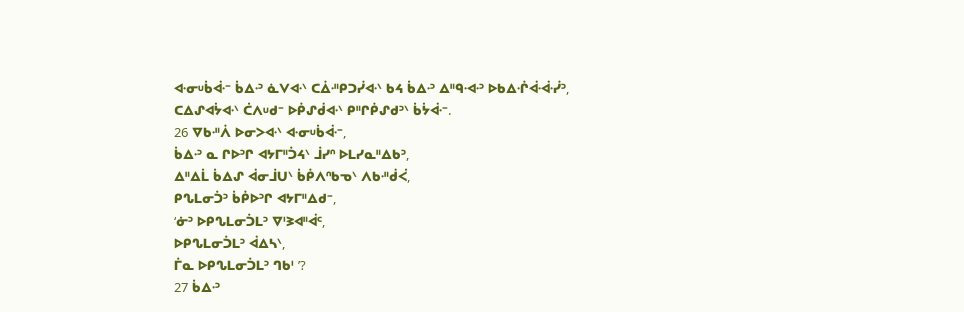ᐊᐧᓂᓑᑳᐋᐧᐨ ᑳᐃᐧᐣ ᓈᐯᐊᐧᐠ ᑕᐄᐧᐦᑭᑐᓰᐊᐧᐠ ᑲᔦ ᑳᐃᐧᐣ ᐃᐦᑫᐧᐊᐧᐣ ᐅᑲᐃᐧᒌᐋᐧᐋᐧᓰᐣ,
ᑕᐃᔑᐊᔮᐊᐧᐠ ᑖᐱᓑᑯᐨ ᐅᑮᔑᑰᐊᐧᐠ ᑭᐦᒋᑮᔑᑯᐣᐠ ᑳᔮᐋᐧᐨ.
26 ᐁᑲᐧᐦᐲ ᐅᓂᐳᐊᐧᐠ ᐊᐧᓂᓑᑳᐋᐧᐨ,
ᑳᐃᐧᐣ ᓇ ᒋᐅᐣᒋ ᐊᔭᒥᐦᑑᔦᐠ ᒨᓯᐢ ᐅᒪᓯᓇᐦᐃᑲᐣ,
ᐃᐦᐃᒫ ᑳᐃᔑ ᐋᓂᒨᑌᐠ ᑳᑮᐱᐢᑲᓀᐠ ᐱᑲᐧᐦᑰᐹ,
ᑭᔐᒪᓂᑑᐣ ᑳᑮᐅᐣᒋ ᐊᔭᒥᐦᐃᑯᐨ,
‘ᓃᐣ ᐅᑭᔐᒪᓂᑑᒪᐣ ᐁᑊᕒᐊᐦᐋᒼ,
ᐅᑭᔐᒪᓂᑑᒪᐣ ᐋᐃᓴᐠ,
ᒦᓇ ᐅᑭᔐᒪᓂᑑᒪᐣ ᒉᑲᑊ ’?
27 ᑳᐃᐧᐣ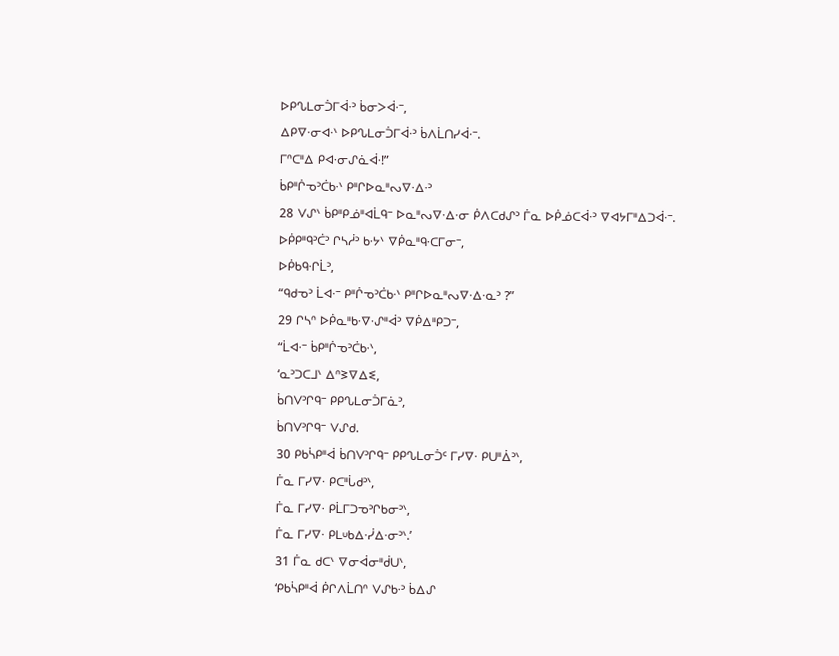ᐅᑭᔐᒪᓂᑑᒥᐋᐧᐣ ᑳᓂᐳᐋᐧᐨ,
ᐃᑭᐁᐧᓂᐊᐧᐠ ᐅᑭᔐᒪᓂᑑᒥᐋᐧᐣ ᑳᐱᒫᑎᓯᐋᐧᐨ.
ᒥᐢᑕᐦᐃ ᑭᐊᐧᓂᔑᓈᐋᐧ!”
ᑳᑭᐦᒌᓀᐣᑖᑲᐧᐠ ᑭᐦᒋᐅᓇᐦᔓᐁᐧᐃᐧᐣ
28 ᐯᔑᐠ ᑳᑭᐦᑭᓅᐦᐊᒫᑫᐨ ᐅᓇᐦᔓᐁᐧᐃᐧᓂ ᑮᐱᑕᑯᔑᐣ ᒦᓇ ᐅᑮᓅᑕᐋᐧᐣ ᐁᐊᔭᒥᐦᐃᑐᐋᐧᐨ.
ᐅᑮᑭᐦᑫᐣᑖᐣ ᒋᓴᓲᐣ ᑲᐧᔭᐠ ᐁᑮᓇᐦᑫᐧᑕᒥᓂᐨ,
ᐅᑮᑲᑫᐧᒋᒫᐣ,
“ᑫᑯᓀᐣ ᒫᐊᐧᐨ ᑭᐦᒌᓀᐣᑖᑲᐧᐠ ᑭᐦᒋᐅᓇᐦᔓᐁᐧᐃᐧᓇᐣ ?”
29 ᒋᓴᐢ ᐅᑮᓇᐦᑲᐧᐁᐧᔑᐦᐋᐣ ᐁᑮᐃᐦᑭᑐᐨ,
“ᒫᐊᐧᐨ ᑳᑭᐦᒌᓀᐣᑖᑲᐧᐠ,
‘ᓇᐣᑐᑕᒧᐠ ᐃᐢᕒᐁᐃᓬ,
ᑳᑎᐯᐣᒋᑫᐨ ᑭᑭᔐᒪᓂᑑᒥᓈᐣ,
ᑳᑎᐯᐣᒋᑫᐨ ᐯᔑᑯ.
30 ᑭᑲᓵᑭᐦᐋ ᑳᑎᐯᐣᒋᑫᐨ ᑭᑭᔐᒪᓂᑑᒼ ᒥᓯᐁᐧ ᑭᑌᐦᐄᐣᐠ,
ᒦᓇ ᒥᓯᐁᐧ ᑭᑕᐦᒑᑯᐣᐠ,
ᒦᓇ ᒥᓯᐁᐧ ᑭᒫᒥᑐᓀᐣᒋᑲᓂᐣᐠ,
ᒦᓇ ᒥᓯᐁᐧ ᑭᒪᓑᑲᐃᐧᓰᐃᐧᓂᐣᐠ.’
31 ᒦᓇ ᑯᑕᐠ ᐁᓂᐋᓂᐦᑰᑌᐠ,
‘ᑭᑲᓵᑭᐦᐋ ᑮᒋᐱᒫᑎᐢ ᐯᔑᑲᐧᐣ ᑳᐃᔑ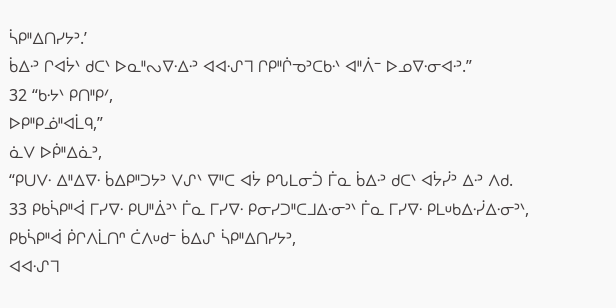ᓵᑭᐦᐃᑎᓯᔭᐣ.’
ᑳᐃᐧᐣ ᒋᐊᔮᐠ ᑯᑕᐠ ᐅᓇᐦᔓᐁᐧᐃᐧᐣ ᐊᐊᐧᔑᒣ ᒋᑭᐦᒌᓀᐣᑕᑲᐧᐠ ᐊᐦᐲᐨ ᐅᓄᐁᐧᓂᐊᐧᐣ.”
32 “ᑲᐧᔭᐠ ᑭᑎᐦᑭᐟ,
ᐅᑭᐦᑭᓅᐦᐊᒫᑫ,”
ᓈᐯ ᐅᑮᐦᐃᓈᐣ,
“ᑭᑌᐯᐧ ᐃᐦᐃᐁᐧ ᑳᐃᑭᐦᑐᔭᐣ ᐯᔑᐠ ᐁᐦᑕ ᐊᔮ ᑭᔐᒪᓂᑑ ᒦᓇ ᑳᐃᐧᐣ ᑯᑕᐠ ᐊᔮᓰᐣ ᐃᐧᐣ ᐱᑯ.
33 ᑭᑲᓵᑭᐦᐋ ᒥᓯᐁᐧ ᑭᑌᐦᐄᐣᐠ ᒦᓇ ᒥᓯᐁᐧ ᑭᓂᓯᑐᐦᑕᒧᐃᐧᓂᐣᐠ ᒦᓇ ᒥᓯᐁᐧ ᑭᒪᓑᑲᐃᐧᓰᐃᐧᓂᐣᐠ,
ᑭᑲᓵᑭᐦᐋ ᑮᒋᐱᒫᑎᐢ ᑖᐱᓑᑯᐨ ᑳᐃᔑ ᓵᑭᐦᐃᑎᓯᔭᐣ,
ᐊᐊᐧᔑᒣ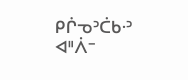ᑭᒌᓀᐣᑖᑲᐧᐣ ᐊᐦᐲᐨ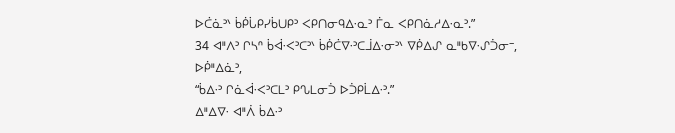ᐅᑖᓈᐣᐠ ᑳᑮᒑᑭᓯᑳᑌᑭᐣ ᐸᑭᑎᓂᑫᐃᐧᓇᐣ ᒦᓇ ᐸᑭᑎᓈᓱᐃᐧᓇᐣ.”
34 ᐊᐦᐱᐣ ᒋᓴᐢ ᑳᐋᐧᐸᐣᑕᐣᐠ ᑳᑮᑖᐁᐧᐣᑕᒨᐃᐧᓂᐣᐠ ᐁᑮᐃᔑ ᓇᐦᑲᐁᐧᔑᑑᓂᐨ,
ᐅᑮᐦᐃᓈᐣ,
“ᑳᐃᐧᐣ ᒋᓈᐋᐧᐸᐣᑕᒪᐣ ᑭᔐᒪᓂᑑ ᐅᑑᑭᒫᐃᐧᐣ.”
ᐃᐦᐃᐁᐧ ᐊᐦᐲ ᑳᐃᐧᐣ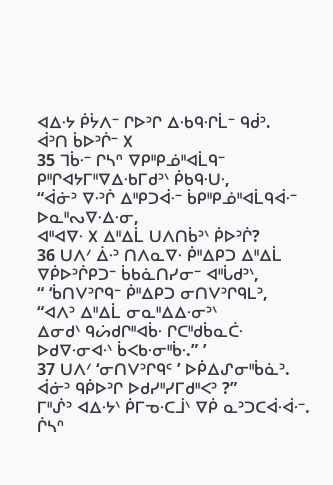ᐊᐃᐧᔭ ᑮᔮᐱᐨ ᒋᐅᐣᒋ ᐃᐧᑲᑫᐧᒋᒫᐨ ᑫᑰᐣ.
ᐋᐣᑎ ᑳᐅᐣᒌᐨ ᙭
35 ᒣᑳᐧᐨ ᒋᓴᐢ ᐁᑭᐦᑭᓅᐦᐊᒫᑫᐨ ᑭᐦᒋᐊᔭᒥᐦᐁᐃᐧᑲᒥᑯᐣᐠ ᑮᑲᑫᐧᑌᐧ,
“ᐋᓃᐣ ᐁᐧᐣᒌ ᐃᐦᑭᑐᐋᐧᐨ ᑳᑭᐦᑭᓅᐦᐊᒫᑫᐋᐧᐨ ᐅᓇᐦᔓᐁᐧᐃᐧᓂ,
ᐊᐦᐊᐁᐧ ᙭ ᐃᐦᐃᒫ ᑌᐱᑎᑳᐣᐠ ᑮᐅᐣᒌ?
36 ᑌᐱᐟ ᐄᐧᐣ ᑎᐱᓇᐁᐧ ᑮᐦᐃᑭᑐ ᐃᐦᐃᒫ ᐁᑮᐅᐣᒌᑭᑐᐨ ᑳᑲᓈᑎᓯᓂᐨ ᐊᐦᒑᑯᐣᐠ,
“ ‘ᑳᑎᐯᐣᒋᑫᐨ ᑮᐦᐃᑭᑐ ᓂᑎᐯᐣᒋᑫᒪᐣ,
“ᐊᐱᐣ ᐃᐦᐃᒫ ᓂᓇᐦᐃᐃᐧᓂᐣᐠ
ᐃᓂᑯᐠ ᑫᔖᑯᒋᐦᐊᑳᐧ ᒋᑕᐦᑯᑳᓇᑖᐧ
ᐅᑯᐁᐧᓂᐊᐧᐠ ᑳᐸᑲᐧᓂᐦᑳᐧ.” ’
37 ᑌᐱᐟ ‘ᓂᑎᐯᐣᒋᑫᒼ ’ ᐅᑮᐃᔑᓂᐦᑳᓈᐣ.
ᐋᓃᐣ ᑫᑮᐅᐣᒋ ᐅᑯᓯᐦᓯᒥᑯᐦᐸᐣ ?”
ᒥᐦᔒᐣ ᐊᐃᐧᔭᐠ ᑮᒥᓀᐧᑕᒨᐠ ᐁᑮ ᓇᐣᑐᑕᐋᐧᐋᐧᐨ.
ᒌᓴᐢ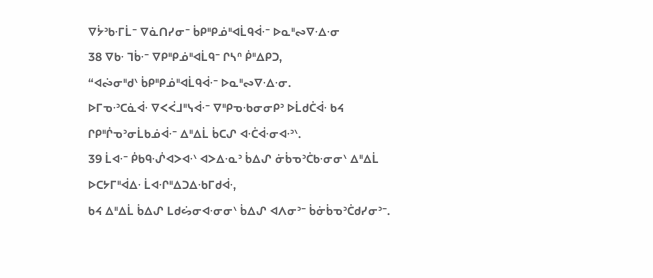ᐁᔮᐣᑲᐧᒥᒫᐨ ᐁᓈᑎᓯᓂᐨ ᑳᑭᐦᑭᓅᐦᐊᒫᑫᐋᐧᐨ ᐅᓇᐦᔓᐁᐧᐃᐧᓂ
38 ᐁᑲᐧ ᒣᑳᐧᐨ ᐁᑭᐦᑭᓅᐦᐊᒫᑫᐨ ᒋᓴᐢ ᑮᐦᐃᑭᑐ,
“ᐊᔔᓂᐦᑯᐠ ᑳᑭᐦᑭᓅᐦᐊᒫᑫᐋᐧᐨ ᐅᓇᐦᔓᐁᐧᐃᐧᓂ.
ᐅᒥᓀᐧᐣᑕᓈᐋᐧ ᐁᐸᐹᒧᐦᓭᐋᐧᐨ ᐁᐦᑭᓀᐧᑲᓂᓂᑭᐣ ᐅᒫᑯᑖᐋᐧ ᑲᔦ ᒋᑭᐦᒌᓀᐣᓂᒫᑲᓅᐋᐧᐨ ᐃᐦᐃᒫ ᑳᑕᔑ ᐊᐧᑖᐋᐧᓂᐊᐧᐣᐠ.
39 ᒫᐊᐧᐨ ᑮᑲᑫᐧᔒᐊᐳᐊᐧᐠ ᐊᐳᐃᐧᓇᐣ ᑳᐃᔑ ᓃᑳᓀᐣᑖᑲᐧᓂᓂᐠ ᐃᐦᐃᒫ ᐅᑕᔭᒥᐦᐋᐃᐧ ᒫᐊᐧᒋᐦᐃᑐᐃᐧᑲᒥᑯᐋᐧ,
ᑲᔦ ᐃᐦᐃᒫ ᑳᐃᔑ ᒪᑯᔖᓂᐊᐧᓂᓂᐠ ᑳᐃᔑ ᐊᐱᓂᐣᐨ ᑳᓃᑳᓀᐣᑖᑯᓯᓂᐣᐨ.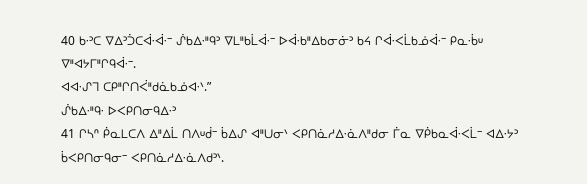40 ᑲᐧᐣᑕ ᐁᐃᐣᑑᑕᐋᐧᐋᐧᐨ ᔒᑲᐃᐧᐦᑫᐣ ᐁᒪᐦᑲᒫᐋᐧᐨ ᐅᐋᐧᑲᐦᐃᑲᓂᓃᐣ ᑲᔦ ᒋᐋᐧᐸᒫᑲᓅᐋᐧᐨ ᑭᓇᐧᑳᓑ ᐁᐦᐊᔭᒥᐦᒋᑫᐋᐧᐨ.
ᐊᐊᐧᔑᒣ ᑕᑭᐦᒋᑎᐹᐦᑯᓈᑲᓅᐊᐧᐠ.”
ᔒᑲᐃᐧᐦᑫᐧ ᐅᐸᑭᑎᓂᑫᐃᐧᐣ
41 ᒋᓴᐢ ᑮᓇᒪᑕᐱ ᐃᐦᐃᒫ ᑎᐱᓑᑰᐨ ᑳᐃᔑ ᐊᐦᑌᓂᐠ ᐸᑭᑎᓈᓱᐃᐧᓈᐱᐦᑯᓂ ᒦᓇ ᐁᑮᑲᓇᐋᐧᐸᒫᐨ ᐊᐃᐧᔭᐣ ᑳᐸᑭᑎᓂᑫᓂᐨ ᐸᑭᑎᓈᓱᐃᐧᓈᐱᑯᐣᐠ.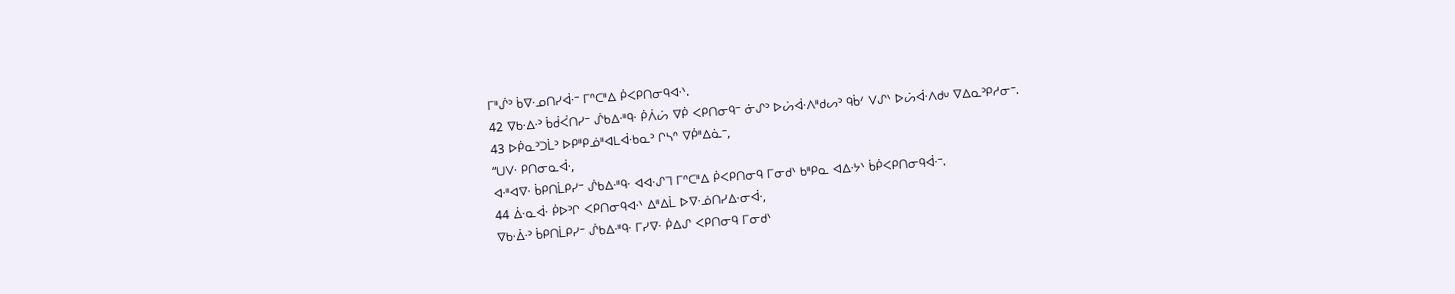ᒥᐦᔒᐣ ᑳᐁᐧᓄᑎᓯᐋᐧᐨ ᒥᐢᑕᐦᐃ ᑮᐸᑭᑎᓂᑫᐊᐧᐠ.
42 ᐁᑲᐧᐃᐧᐣ ᑳᑰᐹᑎᓯᐨ ᔒᑲᐃᐧᐦᑫᐧ ᑮᐲᔖ ᐁᑮ ᐸᑭᑎᓂᑫᐨ ᓃᔑᐣ ᐅᔖᐋᐧᐱᐦᑯᔕᐣ ᑫᑳᐟ ᐯᔑᐠ ᐅᔖᐋᐧᐱᑯᓑ ᐁᐃᓇᐣᑭᓱᓂᐨ.
43 ᐅᑮᓇᐣᑐᒫᐣ ᐅᑭᐦᑭᓅᐦᐊᒪᐋᐧᑲᓇᐣ ᒋᓴᐢ ᐁᑮᐦᐃᓈᐨ,
“ᑌᐯᐧ ᑭᑎᓂᓇᐋᐧ,
ᐊᐧᐦᐊᐁᐧ ᑳᑭᑎᒫᑭᓯᐨ ᔒᑲᐃᐧᐦᑫᐧ ᐊᐊᐧᔑᒣ ᒥᐢᑕᐦᐃ ᑮᐸᑭᑎᓂᑫ ᒥᓂᑯᐠ ᑲᐦᑭᓇ ᐊᐃᐧᔭᐠ ᑳᑮᐸᑭᑎᓂᑫᐋᐧᐨ.
44 ᐄᐧᓇᐋᐧ ᑮᐅᐣᒋ ᐸᑭᑎᓂᑫᐊᐧᐠ ᐃᐦᐃᒫ ᐅᐁᐧᓅᑎᓯᐃᐧᓂᐋᐧ,
ᐁᑲᐧᐄᐧᐣ ᑳᑭᑎᒫᑭᓯᐨ ᔒᑲᐃᐧᐦᑫᐧ ᒥᓯᐁᐧ ᑮᐃᔑ ᐸᑭᑎᓂᑫ ᒥᓂᑯᐠ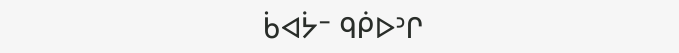ᑳᐊᔮᐨ ᑫᑮᐅᐣᒋ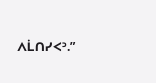ᐱᒫᑎᓯᐸᐣ.”